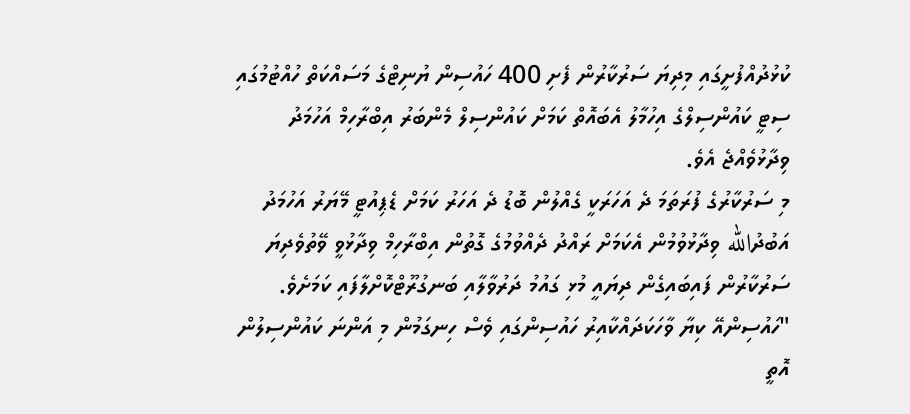ކުޅުދުއްފުށީގައި މިދިޔަ ސަރުކާރުން ފެށި 400 ހައުސިން ޔުނިޓްގެ މަސައްކަތް ހުއްޓުމުގައި ސިޓީ ކައުންސިލްގެ އިހުމާލު އެބައޮތް ކަމަށް ކައުންސިލް މެންބަރު އިބްރާހިމް އަހުމަދު ވިދާޅުވެއްޖެ އެވެ.
މި ސަރުކާރުގެ ފުރަތަމަ ދެ އަހަރަކީ ގެއްލުން ބޮޑު ދެ އަހަރު ކަމަށް ޑެޕިއުޓީ މޭޔަރު އަހުމަދު އަބުދުالله ވިދާޅުވުމުން އެކަމަށް ރައްދު ދެއްވުމުގެ ގޮތުން އިބްރާހިމް ވިދާޅުވީ ވޭތުވެދިޔަ ސަރުކާރުން ފައިބައިގެން ދިޔައީ މުޅި ގައުމު ދަރުވާލާއި ބަނގުރޫޓްކޮށްލާފައި ކަމަށެވެ.
"ހައުސިންއޭ ކިޔާ ވާހަކަދައްކާއިރު ހައުސިންގައި ވެސް ހިނގަމުން މި އަންނަ ކައުންސިލުން އޮތީ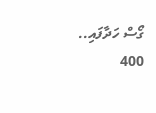ގޯސް ހަދާފައި.. 400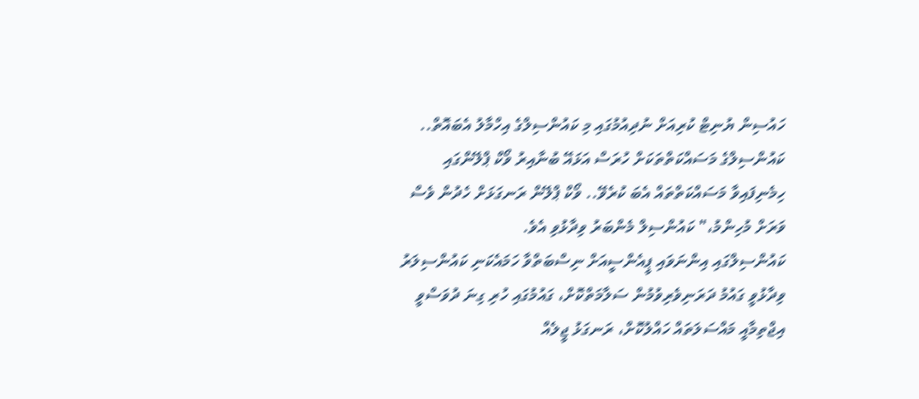ހައުސިން ޔުނިޓް ކުރިއަށް ނުދިއުމުގައި މި ކައުންސިލްގެ އިހްމާލު އެބައޮތް.. ކައުންސިލްގެ މަސައްކަތްތަކަށް ހުރަސް އަޅައޭ ބުނާއިރު ވޯކް ޕްލޭންގައި ހިމެނިފައިވާ މަސައްކަތްތައް އެބަ ކުރެވޭ.. ވޯކް ޕްލޭން ރަނގަޅަށް ހެދުން ވެސް ވަރަށް މުހިންމު،" ކައުންސިލް މެންބަރު ވިދާޅުވި އެވެ.
ކައުންސިލްގައި އިންނަވައި ޕީއެންސީއަށް ނިސްބަތްވާ ހަމައެކަނި ކައުންސިލަރު ވިދާޅުވީ ގައުމު ދަރަނިވެރިވުމުން ސަލާމަތްކޮށް، ގައުމުގައި ހުރި ގިނަ ދުވަސްވީ އިޖްތިމާއީ މައްސަލަތައް ހައްލުކޮށް، ރަނގަޅު ޖީލެއް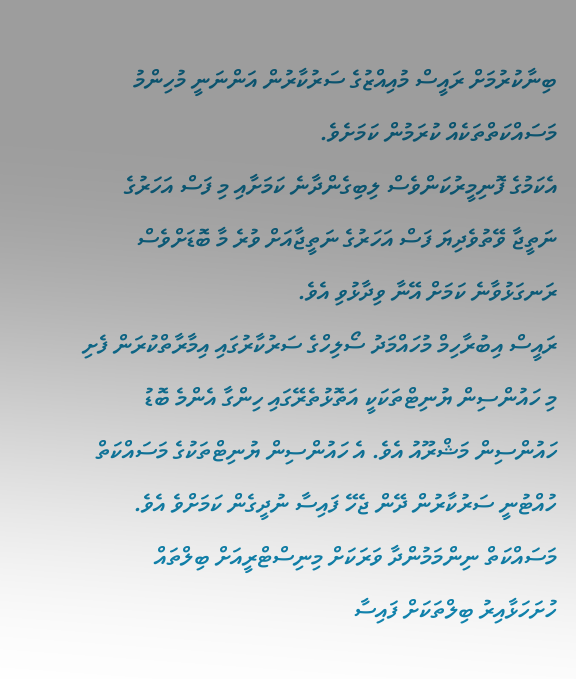ބިނާކުރުމަށް ރައީސް މުއިއްޒުގެ ސަރުކާރުން އަންނަނީ މުހިންމު މަސައްކަތްތަކެއް ކުރަމުން ކަމަށެވެ.
އެކަމުގެ ފޮނިމީރުކަންވެސް ލިބިގެންދާނެ ކަމަށާއި މި ފަސް އަހަރުގެ ނަތީޖާ ވޭތުވެދިޔަ ފަސް އަހަރުގެ ނަތީޖާއަށް ވުރެ މާ ބޮޑަށްވެސް ރަނގަޅުވާނެ ކަމަށް އޭނާ ވިދާޅުވި އެވެ.
ރައީސް އިބުރާހިމް މުހައްމަދު ސޯލިހްގެ ސަރުކާރުގައި އިމާރާތްކުރަން ފެށި މި ހައުންސިން ޔުނިޓްތަކަކީ އަތޮޅުތެރޭގައި ހިންގާ އެންމެ ބޮޑު ހައުންސިން މަޝްރޫއު އެވެ. އެ ހައުންސިން ޔުނިޓްތަކުގެ މަސައްކަތް ހުއްޓުނީ ސަރުކާރުން ދޭން ޖެހޭ ފައިސާ ނުދީގެން ކަމަށްވެ އެވެ.
މަސައްކަތް ނިންމަމުންދާ ވަރަކަށް މިނިސްޓްރީއަށް ބިލްތައް ހުށަހަޅާއިރު ބިލްތަކަށް ފައިސާ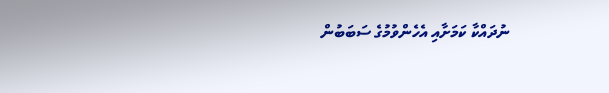ނުދައްކާ ކަމަށާއި އެހެންވުމުގެ ސަބަބުން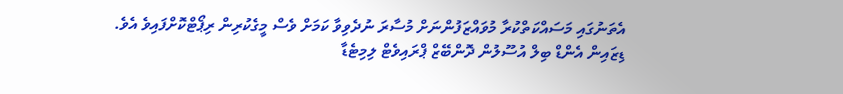އެތަނުގައި މަސައްކަތްކުރާ މުވައްޒަފުންނަށް މުސާރަ ނުދެވިވާ ކަމަށް ވެސް މީގެކުރިން ރިޕޯޓްކޮށްފައިވެ އެވެ.
ޑިޒައިން އެންޑް ބިލް އުސޫލުން ދޮންބޭޒް ޕްރައިވެޓް ލިމިޓެޑާ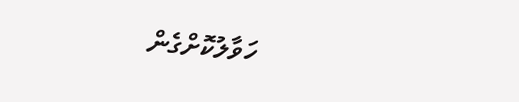ހަވާލުކޮށްގެން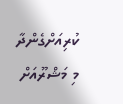ކުރިއަށްގެންދާ މި މަޝްރޫއަށް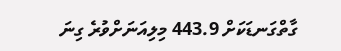ގާތްގަނޑަކަށް 443.9 މިލިއަނަށްވުރެ ގިނަ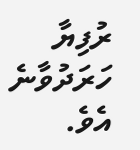ރުފިޔާ ހަރަދުވާނެ އެވެ.